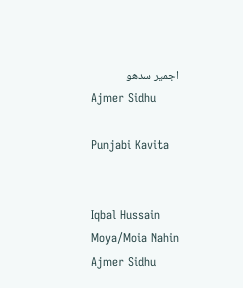اجمیر سدھو
Ajmer Sidhu

Punjabi Kavita


Iqbal Hussain Moya/Moia Nahin Ajmer Sidhu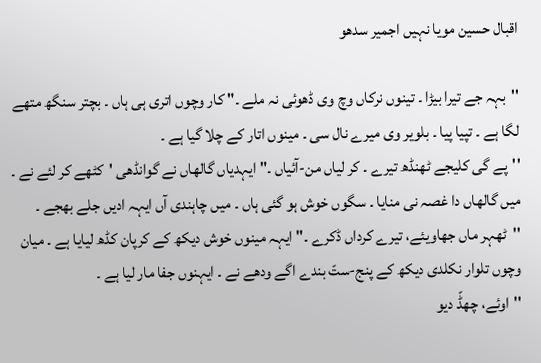اقبال حسین مویا نہیں اجمیر سدھو

''بہہ جے تیرا بیڑا ۔ تینوں نرکاں وچ وی ڈھوئی نہ ملے ۔" کار وچوں اتری ہی ہاں ۔ بچتر سنگھ متھے لگا ہے ۔ تپیا پیا ۔ بلویر وی میرے نال سی ۔ مینوں اتار کے چلا گیا ہے ۔
''پے گی کلیجے ٹھنڈھ تیرے ۔ کر لیاں من-آئیاں ۔" ایہدیاں گالھاں نے گوانڈھی 'کٹھے کر لئے نے ۔ میں گالھاں دا غصہ نی منایا ۔ سگوں خوش ہو گئی ہاں ۔ میں چاہندی آں ایہہ ادیں جلے بھجے ۔
''ٹھہر ماں جھاویئے، تیرے کرداں ڈکرے ۔" ایہہ مینوں خوش دیکھ کے کرپان کڈھ لیایا ہے ۔ میان وچوں تلوار نکلدی دیکھ کے پنج-ستّ بندے اگے ودھے نے ۔ ایہنوں جفا مار لیا ہے ۔
''اوئے، چھڈّ دیو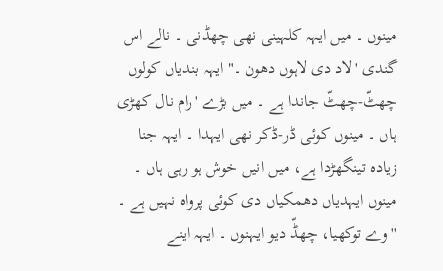مینوں ۔ میں ایہہ کلہینی نھی چھڈنی ۔ نالے اس گندی 'لاد دی لاہوں دھون ۔" ایہہ بندیاں کولوں چھٹّ-چھٹّ جاندا ہے ۔ میں بڑے 'رام نال کھڑی ہاں ۔ مینوں کوئی ڈر-ڈکر نھی ایہدا ۔ ایہہ جنا زیادہ تینگھڑدا ہے، میں انیں خوش ہو رہی ہاں ۔ مینوں ایہدیاں دھمکیاں دی کوئی پرواہ نہیں ہے ۔
''وے توکھیا، چھڈّ دیو ایہنوں ۔ ایہہ اینے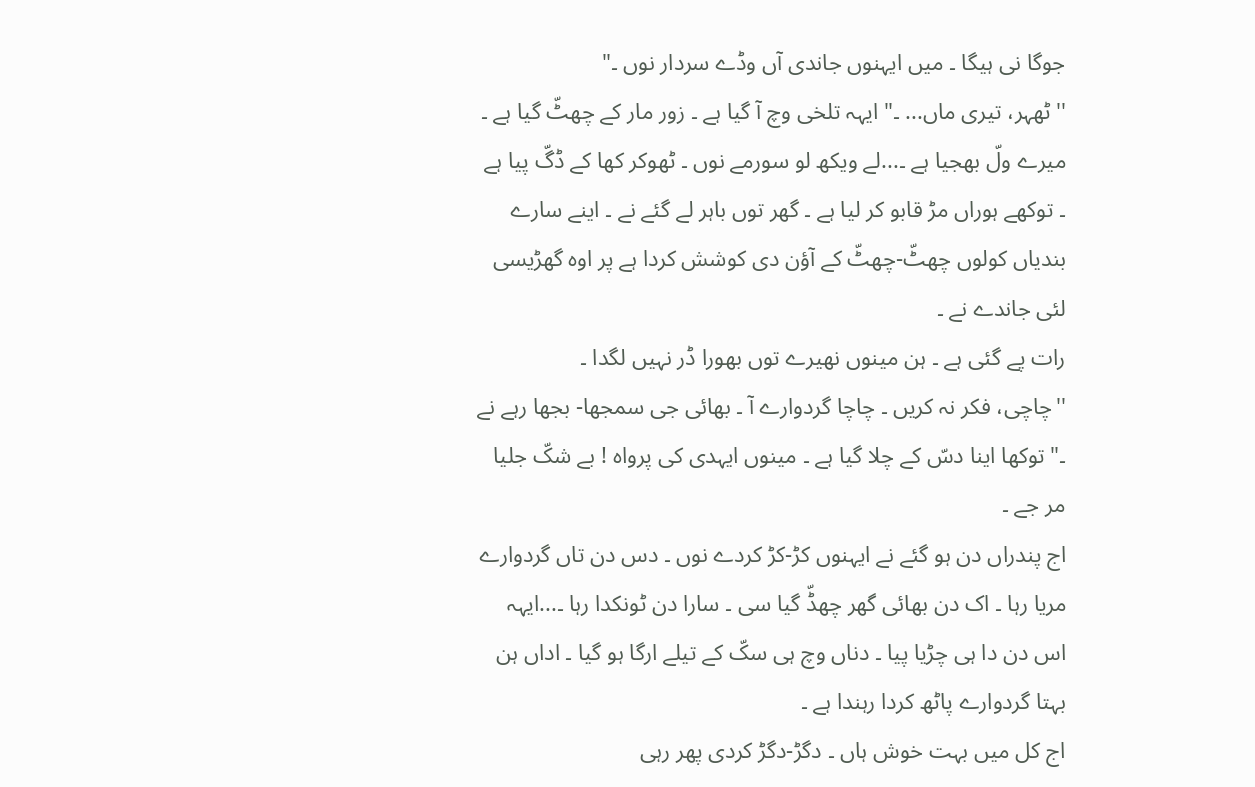جوگا نی ہیگا ۔ میں ایہنوں جاندی آں وڈے سردار نوں ۔"
''ٹھہر، تیری ماں... ۔" ایہہ تلخی وچ آ گیا ہے ۔ زور مار کے چھٹّ گیا ہے ۔ میرے ولّ بھجیا ہے ۔...لے ویکھ لو سورمے نوں ۔ ٹھوکر کھا کے ڈگّ پیا ہے ۔ توکھے ہوراں مڑ قابو کر لیا ہے ۔ گھر توں باہر لے گئے نے ۔ اینے سارے بندیاں کولوں چھٹّ-چھٹّ کے آؤن دی کوشش کردا ہے پر اوہ گھڑیسی لئی جاندے نے ۔
رات پے گئی ہے ۔ ہن مینوں نھیرے توں بھورا ڈر نہیں لگدا ۔
''چاچی، فکر نہ کریں ۔ چاچا گردوارے آ ۔ بھائی جی سمجھا- بجھا رہے نے ۔" توکھا اینا دسّ کے چلا گیا ہے ۔ مینوں ایہدی کی پرواہ ! بے شکّ جلیا مر جے ۔
اج پندراں دن ہو گئے نے ایہنوں کڑ-کڑ کردے نوں ۔ دس دن تاں گردوارے مریا رہا ۔ اک دن بھائی گھر چھڈّ گیا سی ۔ سارا دن ٹونکدا رہا ۔...ایہہ اس دن دا ہی چڑیا پیا ۔ دناں وچ ہی سکّ کے تیلے ارگا ہو گیا ۔ اداں ہن بہتا گردوارے پاٹھ کردا رہندا ہے ۔
اج کل میں بہت خوش ہاں ۔ دگڑ-دگڑ کردی پھر رہی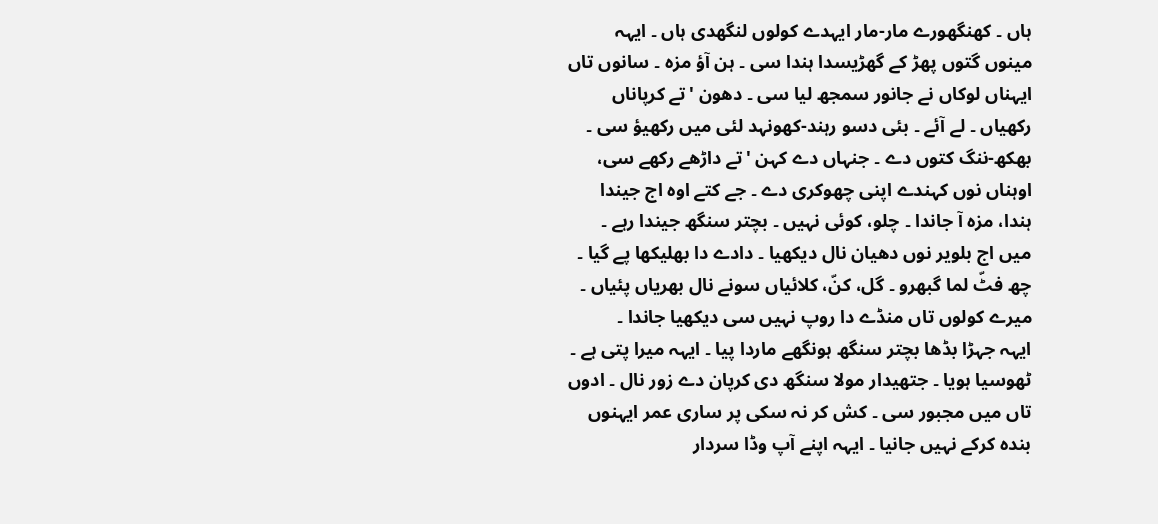ہاں ۔ کھنگھورے مار-مار ایہدے کولوں لنگھدی ہاں ۔ ایہہ مینوں گتوں پھڑ کے گھڑیسدا ہندا سی ۔ ہن آؤ مزہ ۔ سانوں تاں ایہناں لوکاں نے جانور سمجھ لیا سی ۔ دھون 'تے کرپاناں رکھیاں ۔ لے آئے ۔ بئی دسو رہند-کھونہد لئی میں رکھیؤ سی ۔ بھکھ-ننگ کتوں دے ۔ جنہاں دے کہن 'تے داڑھے رکھے سی، اوہناں نوں کہندے اپنی چھوکری دے ۔ جے کتے اوہ اج جیندا ہندا، مزہ آ جاندا ۔ چلو، کوئی نہیں ۔ بچتر سنگھ جیندا رہے ۔
میں اج بلویر نوں دھیان نال دیکھیا ۔ دادے دا بھلیکھا پے گیا ۔ چھ فٹّ لما گبھرو ۔ گل، کنّ، کلائیاں سونے نال بھریاں پئیاں ۔ میرے کولوں تاں منڈے دا روپ نہیں سی دیکھیا جاندا ۔
ایہہ جہڑا بڈھا بچتر سنگھ ہونگھے ماردا پیا ۔ ایہہ میرا پتی ہے ۔ ٹھوسیا ہویا ۔ جتھیدار مولا سنگھ دی کرپان دے زور نال ۔ ادوں تاں میں مجبور سی ۔ کش کر نہ سکی پر ساری عمر ایہنوں بندہ کرکے نہیں جانیا ۔ ایہہ اپنے آپ وڈا سردار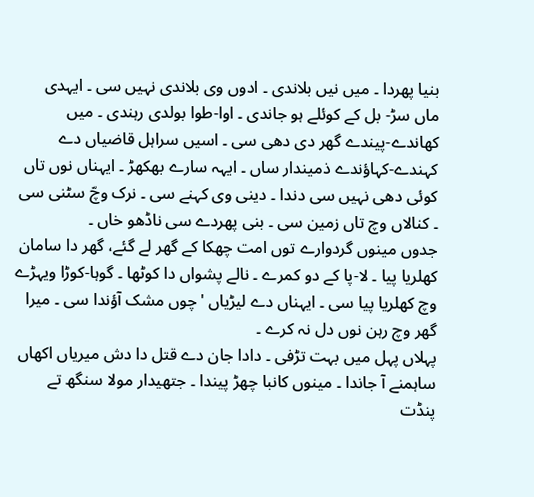بنیا پھردا ۔ میں نیں بلاندی ۔ ادوں وی بلاندی نہیں سی ۔ ایہدی ماں سڑ- بل کے کوئلے ہو جاندی ۔ اوا-طوا بولدی رہندی ۔ میں کھاندے-پیندے گھر دی دھی سی ۔ اسیں سراہل قاضیاں دے کہندے-کہاؤندے ذمیندار ساں ۔ ایہہ سارے بھکھڑ ۔ ایہناں نوں تاں کوئی دھی نہیں سی دندا ۔ دینی وی کہنے سی ۔ نرک وچّ سٹنی سی ۔ کنالاں وچ تاں زمین سی ۔ بنی پھردے سی ناڈھو خاں ۔
جدوں مینوں گردوارے توں امت چھکا کے گھر لے گئے، گھر دا سامان کھلریا پیا ۔ لا-پا کے دو کمرے ۔ نالے پشواں دا کوٹھا ۔ گوہا-کوڑا ویہڑے وچ کھلریا پیا سی ۔ ایہناں دے لیڑیاں 'چوں مشک آؤندا سی ۔ میرا گھر وچ رہن نوں دل نہ کرے ۔
پہلاں پہل میں بہت تڑفی ۔ دادا جان دے قتل دا دش میریاں اکھاں ساہمنے آ جاندا ۔ مینوں کانبا چھڑ پیندا ۔ جتھیدار مولا سنگھ تے پنڈت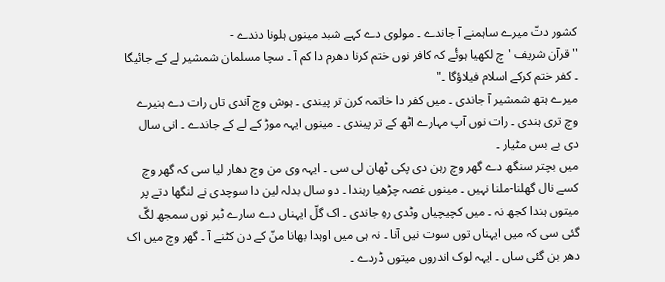کشور دتّ میرے ساہمنے آ جاندے ۔ مولوی دے کہے شبد مینوں ہلونا دندے -
''قرآن شریف 'چ لکھیا ہوئٔے کہ کافر نوں ختم کرنا دھرم دا کم آ ۔ سچا مسلمان شمشیر لے کے جائیگا ۔ کفر ختم کرکے اسلام فیلاؤگا ۔"
میرے ہتھ شمشیر آ جاندی ۔ میں کفر دا خاتمہ کرن تر پیندی ۔ ہوش وچ آندی تاں رات دے ہنیرے وچ تری ہندی ۔ رات نوں آپ مہارے اٹھ کے تر پیندی ۔ مینوں ایہہ موڑ کے لے کے جاندے ۔ انی سال دی بے بس مٹیار ۔
میں بچتر سنگھ دے گھر وچ رہن دی پکی ٹھان لی سی ۔ ایہہ وی من وچ دھار لیا سی کہ گھر وچ کسے نال گھلنا-ملنا نہیں ۔ مینوں غصہ چڑھیا رہندا ۔ دو سال بدلہ لین دا سوچدی نے لنگھا دتے پر میتوں ہندا کجھ نہ ۔ میں کچیچیاں وٹدی رہِ جاندی ۔ اک گلّ ایہناں دے سارے ٹبر نوں سمجھ لگّ گئی سی کہ میں ایہناں توں سوت نیں آنا ۔ نہ ہی میں اوہدا بھانا منّ کے دن کٹنے آ ۔ گھر وچ میں اک دھر بن گئی ساں ۔ ایہہ لوک اندروں میتوں ڈردے ۔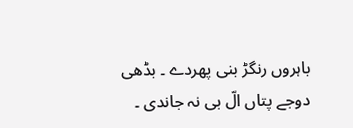باہروں رنگڑ بنی پھردے ۔ بڈھی دوجے پتاں الّ بی نہ جاندی ۔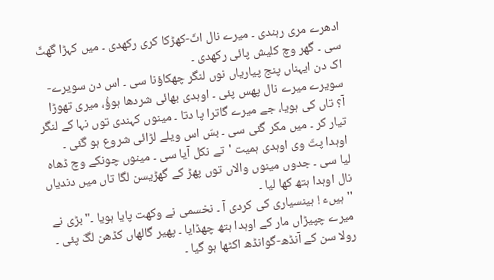ادھرے مری رہندی ۔ میرے نال اٹّ-کھڑکا کری رکھدی ۔ میں کہڑا گھٹّ سی ۔ گھر وچ کلیش پائی رکھدی ۔
اک دن ایہناں پنج پیاریاں نوں لنگر چھکاؤنا سی ۔ اس دن سویرے-سویرے میرے نال پھس پئی ۔ اوہدی بھائی شردھا ہوؤُ، میری تھوڑا آ؟ تاں کی ہویا، جے میرے گاترا پا دتا ۔ مینوں کہندی توں نہا کے لنگر تیار کر ۔ میں مکر گئی سی ۔ بسّ اس ویلے لڑائی شروع ہو گئی ۔ اوہدا پتّ وی اوہدی ہمیت 'تے نکل آیا سی ۔ مینوں چونکے وچ ڈھاہ لیا سی ۔ جدوں مینوں والاں توں پھڑ کے گھڑیسن لگا تاں میں دندیاں نال اوہدا ہتھ کھا لیا ۔
''ہیںء ! ہینسیاری کی کردی آ ۔ نخسمی نے وکھت پایا ہویا ۔" بڑی نے میرے چپیڑاں مار کے اوہدا ہتھ چھڈایا ۔ پھیر گالھاں کڈھن لگّ پئی ۔ رولا سن کے آنڈھ-گوانڈھ اکٹھا ہو گیا ۔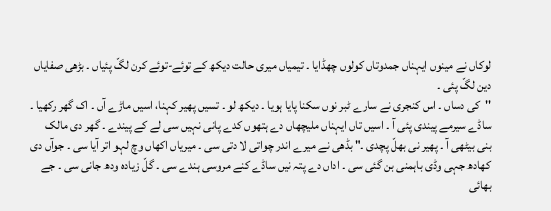لوکاں نے مینوں ایہناں جمدوتاں کولوں چھڈایا ۔ تیمیاں میری حالت دیکھ کے توئے-توئے کرن لگّ پئیاں ۔ بڑھی صفایاں دین لگّ پئی ۔
''کی دساں ۔ اس کنجری نے سارے ٹبر نوں سکنا پایا ہویا ۔ دیکھ لو ۔ تسیں پھیر کہنا، اسیں ماڑے آں ۔ اک گھر رکھیا ۔ ساڈے سیرمے پیندی پئی آ ۔ اسیں تاں ایہناں ملیچھاں دے ہتھوں کدے پانی نہیں سی لے کے پیندے ۔ گھر دی مالک بنی بیٹھی آ ۔ پھیر نی بھلّ پچدی ۔" بڈھی نے میرے اندر چواتی لا دتی سی ۔ میریاں اکھاں وچ لہو اتر آیا سی ۔ جوآں دی کھادھ جہی وڈی باہمنی بن گئی سی ۔ اداں دے پتہ نیں ساڈے کنے مروسی ہندے سی ۔ گلّ زیادہ ودھ جانی سی ۔ جے بھائی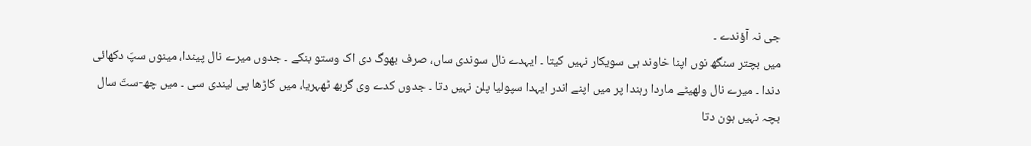جی نہ آؤندے ۔
میں بچتر سنگھ نوں اپنا خاوند ہی سویکار نہیں کیتا ۔ ایہدے نال سوندی ساں، صرف بھوگ دی اک وستو بنکے ۔ جدوں میرے نال پیندا، مینوں سپّ دکھائی دندا ۔ میرے نال ولھیٹے ماردا رہندا پر میں اپنے اندر ایہدا سپولیا پلن نہیں دتا ۔ جدوں کدے وی گربھ ٹھہریا، میں کاڑھا پی لیندی سی ۔ میں چھ-ستّ سال بچہ نہیں ہون دتا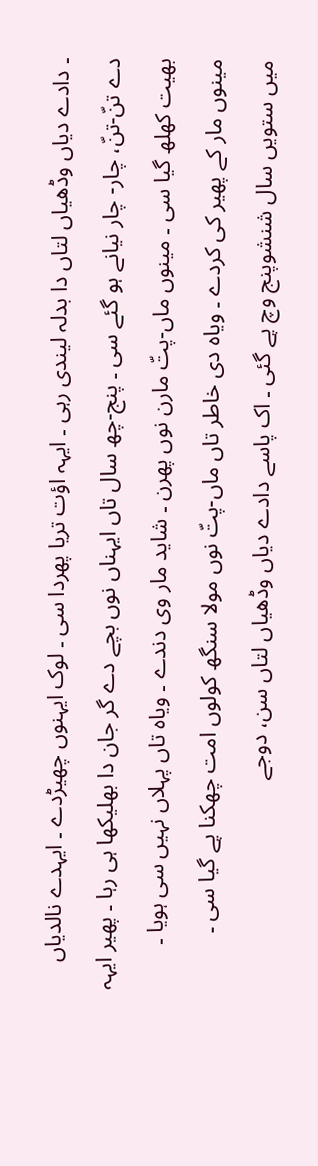۔ دادے دیاں وڈھیاں لتاں دا بدلہ لیندی رہی ۔ ایہہ اؤت تریا پھردا سی ۔ لوک ایہنوں چھیڑدے ۔ ایہدے نالدیاں دے تنّ-تنّ، چار- چار نیانے ہو گئے سی ۔ پنج-چھ سال تاں ایہناں نوں بچے دے گر جان دا بھلیکھا ہی رہا ۔ پھیر ایہہ بھیت کھلھ گیا سی ۔ مینوں ماں-پتّ مارن نوں پھرن ۔ شاید مار وی دندے ۔ ویاہ تاں پہلاں نہیں سی ہویا ۔ مینوں مار کے پھیر کی کردے ۔ ویاہ دی خاطر تاں ماں-پتّ نوں مولا سنگھ کولوں امت چھکنا پے گیا سی ۔
میں ستویں سال شنشوپنج وچ پے گئی ۔ اک پاسے دادے دیاں وڈھیاں لتاں سن، دوجے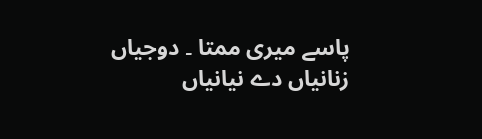پاسے میری ممتا ۔ دوجیاں زنانیاں دے نیانیاں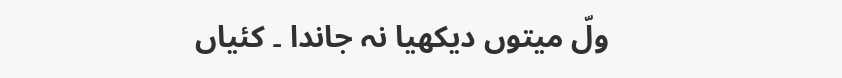ولّ میتوں دیکھیا نہ جاندا ۔ کئیاں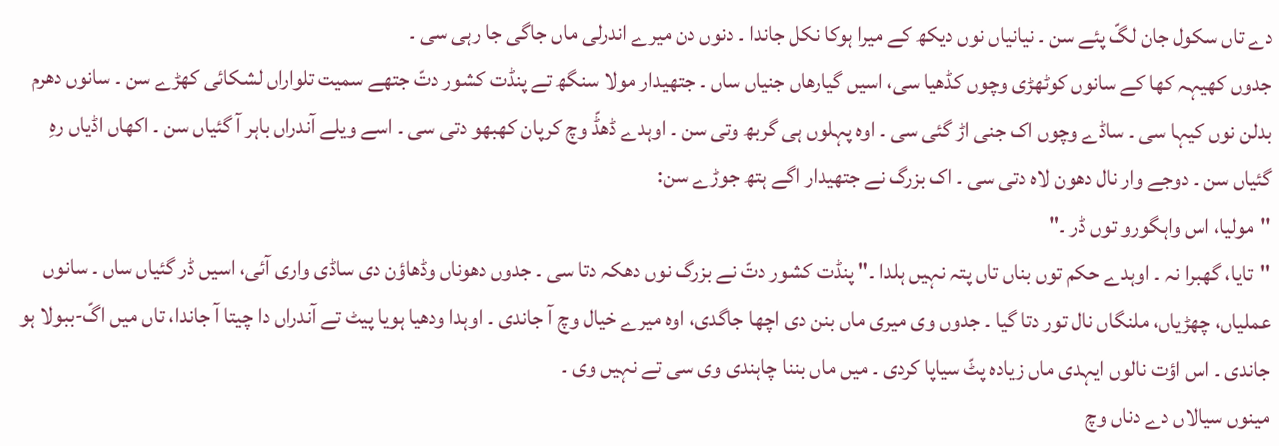دے تاں سکول جان لگّ پئے سن ۔ نیانیاں نوں دیکھ کے میرا ہوکا نکل جاندا ۔ دنوں دن میرے اندرلی ماں جاگی جا رہی سی ۔
جدوں کھیہہ کھا کے سانوں کوٹھڑی وچوں کڈھیا سی، اسیں گیارھاں جنیاں ساں ۔ جتھیدار مولا سنگھ تے پنڈت کشور دتّ جتھے سمیت تلواراں لشکائی کھڑے سن ۔ سانوں دھرم بدلن نوں کیہا سی ۔ ساڈے وچوں اک جنی اڑ گئی سی ۔ اوہ پہلوں ہی گربھ وتی سن ۔ اوہدے ڈھڈّ وچ کرپان کھبھو دتی سی ۔ اسے ویلے آندراں باہر آ گئیاں سن ۔ اکھاں اڈیاں رہِ گئیاں سن ۔ دوجے وار نال دھون لاہ دتی سی ۔ اک بزرگ نے جتھیدار اگے ہتھ جوڑے سن:
''مولیا، اس واہگورو توں ڈر ۔"
''تایا، گھبرا نہ ۔ اوہدے حکم توں بناں تاں پتہ نہیں ہلدا ۔" پنڈت کشور دتّ نے بزرگ نوں دھکہ دتا سی ۔ جدوں دھوناں وڈھاؤن دی ساڈی واری آئی، اسیں ڈر گئیاں ساں ۔ سانوں عملیاں، چھڑیاں، ملنگاں نال تور دتا گیا ۔ جدوں وی میری ماں بنن دی اچھا جاگدی، اوہ میرے خیال وچ آ جاندی ۔ اوہدا ودھیا ہویا پیٹ تے آندراں دا چیتا آ جاندا، تاں میں اگّ-ببولا ہو جاندی ۔ اس اؤت نالوں ایہدی ماں زیادہ پٹّ سیاپا کردی ۔ میں ماں بننا چاہندی وی سی تے نہیں وی ۔
مینوں سیالاں دے دناں وچ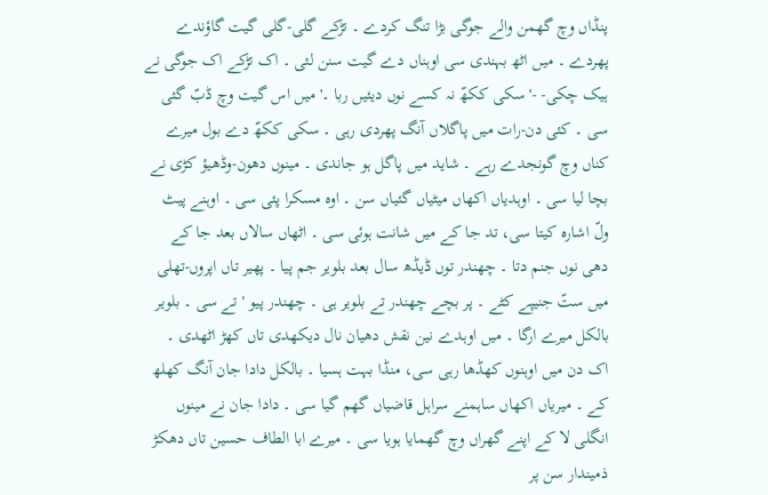پنڈاں وچ گھمن والے جوگی بڑا تنگ کردے ۔ تڑکے گلی-گلی گیت گاؤندے پھردے ۔ میں اٹھ بہندی سی اوہناں دے گیت سنن لئی ۔ اک تڑکے اک جوگی نے ہیک چکی- -'سکی ککھّ نہ کسے نوں دیئیں ربا ۔' میں اس گیت وچ ڈبّ گئی سی ۔ کئی دن-رات میں پاگلاں آنگ پھردی رہی ۔ سکی ککھّ دے بول میرے کناں وچ گونجدے رہے ۔ شاید میں پاگل ہو جاندی ۔ مینوں دھون-وڈھیؤ کڑی نے بچا لیا سی ۔ اوہدیاں اکھاں میٹیاں گئیاں سن ۔ اوہ مسکرا پئی سی ۔ اوہنے پیٹ ولّ اشارہ کیتا سی، تد جا کے میں شانت ہوئی سی ۔ اٹھاں سالاں بعد جا کے دھی نوں جنم دتا ۔ چھندر توں ڈیڈھ سال بعد بلویر جم پیا ۔ پھیر تاں اپروں-تھلی میں ستّ جنیپے کٹے ۔ پر بچے چھندر تے بلویر ہی ۔ چھندر پیو 'تے سی ۔ بلویر بالکل میرے ارگا ۔ میں اوہدے نین نقش دھیان نال دیکھدی تاں کھڑ اٹھدی ۔
اک دن میں اوہنوں کھڈھا رہی سی، منڈا بہت ہسیا ۔ بالکل دادا جان آنگ کھلھ کے ۔ میریاں اکھاں ساہمنے سراہل قاضیاں گھم گیا سی ۔ دادا جان نے مینوں انگلی لا کے اپنے گھراں وچ گھمایا ہویا سی ۔ میرے ابا الطاف حسین تاں دھکڑ ذمیندار سن پر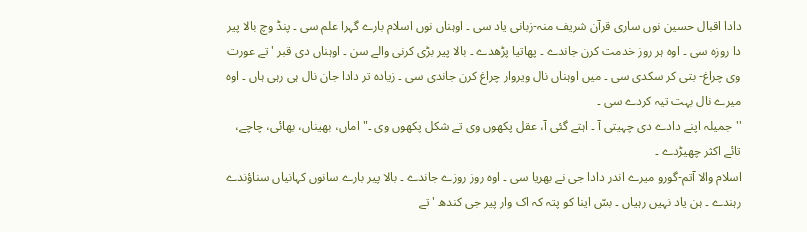دادا اقبال حسین نوں ساری قرآن شریف منہ-زبانی یاد سی ۔ اوہناں نوں اسلام بارے گہرا علم سی ۔ پنڈ وچ بالا پیر دا روزہ سی ۔ اوہ ہر روز خدمت کرن جاندے ۔ پھاتیا پڑھدے ۔ بالا پیر بڑی کرنی والے سن ۔ اوہناں دی قبر 'تے عورت وی چراغ- بتی کر سکدی سی ۔ میں اوہناں نال ویروار چراغ کرن جاندی سی ۔ زیادہ تر دادا جان نال ہی رہی ہاں ۔ اوہ میرے نال بہت تیہ کردے سی ۔
''جمیلہ اپنے دادے دی چہیتی آ ۔ اہتے گئی آ، عقل پکھوں وی تے شکل پکھوں وی ۔" اماں، بھیناں، بھائی، چاچے، تائے اکثر چھیڑدے ۔
اسلام والا آتم-گورو میرے اندر دادا جی نے بھریا سی ۔ اوہ روز روزے جاندے ۔ بالا پیر بارے سانوں کہانیاں سناؤندے رہندے ۔ ہن یاد نہیں رہیاں ۔ بسّ اینا کو پتہ کہ اک وار پیر جی کندھ 'تے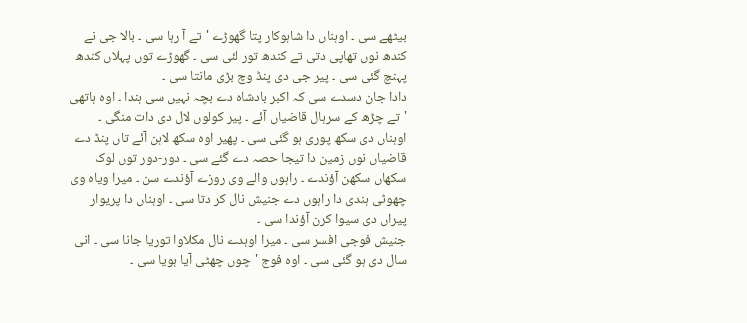بیٹھے سی ۔ اوہناں دا شاہوکار پتا گھوڑے 'تے آ رہا سی ۔ بالا جی نے کندھ نوں تھاپی دتی تے کندھ تور لئی سی ۔ گھوڑے توں پہلاں کندھ پہنچ گئی سی ۔ پیر جی دی پنڈ وچ بڑی مانتا سی ۔
دادا جان دسدے سی کہ اکبر بادشاہ دے بچہ نہیں سی ہندا ۔ اوہ ہاتھی 'تے چڑھ کے سرہال قاضیاں آئے ۔ پیر کولوں لال دی دات منگی ۔ اوہناں دی سکھ پوری ہو گئی سی ۔ پھیر اوہ سکھ لاہن آئے تاں پنڈ دے قاضیاں نوں زمین دا تیجا حصہ دے گئے سی ۔ دور-دور توں لوک سکھاں سکھن آؤندے ۔ راہوں والے وی روزے آؤندے سن ۔ میرا ویاہ وی چھوٹی ہندی دا راہوں دے جنیش نال کر دتا سی ۔ اوہناں دا پریوار پیراں دی سیوا کرن آؤندا سی ۔
جنیش فوجی افسر سی ۔ میرا اوہدے نال مکلاوا توریا جانا سی ۔ انی سال دی ہو گئی سی ۔ اوہ فوج 'چوں چھٹی آیا ہویا سی ۔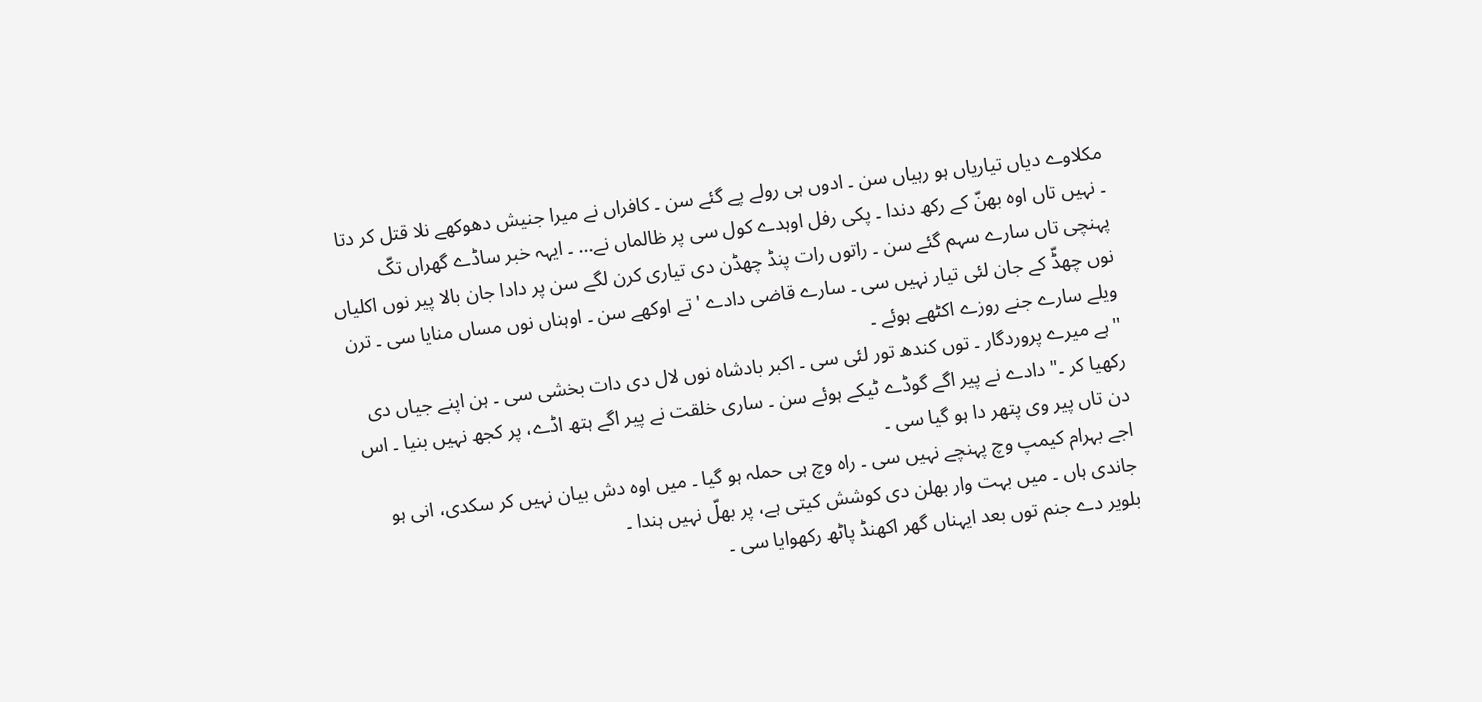مکلاوے دیاں تیاریاں ہو رہیاں سن ۔ ادوں ہی رولے پے گئے سن ۔ کافراں نے میرا جنیش دھوکھے نلا قتل کر دتا ۔ نہیں تاں اوہ بھنّ کے رکھ دندا ۔ پکی رفل اوہدے کول سی پر ظالماں نے... ۔ ایہہ خبر ساڈے گھراں تکّ پہنچی تاں سارے سہم گئے سن ۔ راتوں رات پنڈ چھڈن دی تیاری کرن لگے سن پر دادا جان بالا پیر نوں اکلیاں نوں چھڈّ کے جان لئی تیار نہیں سی ۔ سارے قاضی دادے 'تے اوکھے سن ۔ اوہناں نوں مساں منایا سی ۔ ترن ویلے سارے جنے روزے اکٹھے ہوئے ۔
''ہے میرے پروردگار ۔ توں کندھ تور لئی سی ۔ اکبر بادشاہ نوں لال دی دات بخشی سی ۔ ہن اپنے جیاں دی رکھیا کر ۔" دادے نے پیر اگے گوڈے ٹیکے ہوئے سن ۔ ساری خلقت نے پیر اگے ہتھ اڈے، پر کجھ نہیں بنیا ۔ اس دن تاں پیر وی پتھر دا ہو گیا سی ۔
اجے بہرام کیمپ وچ پہنچے نہیں سی ۔ راہ وچ ہی حملہ ہو گیا ۔ میں اوہ دش بیان نہیں کر سکدی، انی ہو جاندی ہاں ۔ میں بہت وار بھلن دی کوشش کیتی ہے، پر بھلّ نہیں ہندا ۔
بلویر دے جنم توں بعد ایہناں گھر اکھنڈ پاٹھ رکھوایا سی ۔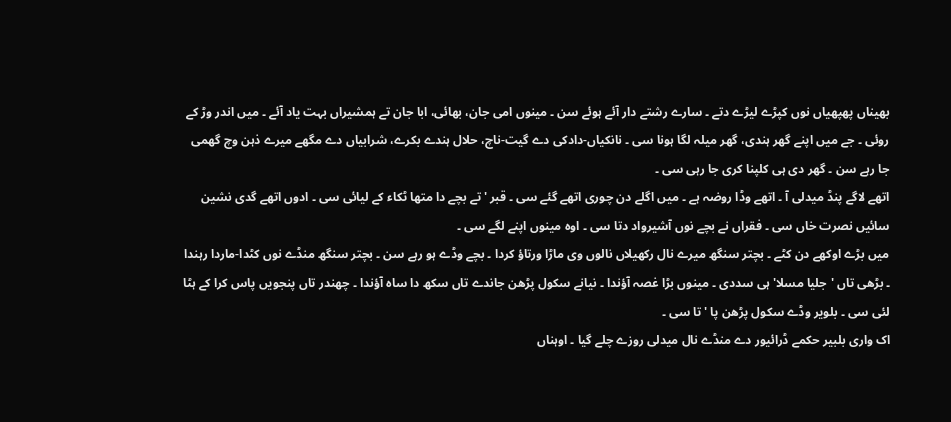بھیناں پھپھیاں نوں کپڑے لیڑے دتے ۔ سارے رشتے دار آئے ہوئے سن ۔ مینوں امی جان، بھائی، ابا جان تے ہمشیراں بہت یاد آئے ۔ میں اندر وڑ کے روئی ۔ جے میں اپنے گھر ہندی، گھر میلہ لگا ہونا سی ۔ نانکیاں-دادکی دے گیت-ناچ، حلال ہندے بکرے، شرابیاں دے مگھے میرے ذہن وچ گھمی جا رہے سن ۔ گھر دی ہی کلپنا کری جا رہی سی ۔
اتھے لاگے پنڈ میدلی آ ۔ اتھے وڈا روضہ ہے ۔ میں اگلے دن چوری اتھے گئے سی ۔ قبر 'تے بچے دا متھا ٹکاء کے لیائی سی ۔ ادوں اتھے گدی نشین سائیں نصرت خاں سی ۔ فقراں نے بچے نوں آشیرواد دتا سی ۔ اوہ مینوں اپنے لگے سی ۔
میں بڑے اوکھے دن کٹے ۔ بچتر سنگھ میرے نال رکھیلاں نالوں وی ماڑا ورتاؤ کردا ۔ بچے وڈے ہو رہے سن ۔ بچتر سنگھ منڈے نوں کٹدا-ماردا رہندا ۔ بڑھی تاں 'جلیا مسلا' ہی سددی ۔ مینوں بڑا غصہ آؤندا ۔ نیانے سکول پڑھن جاندے تاں سکھ دا ساہ آؤندا ۔ چھندر تاں پنجویں پاس کرا کے ہٹا لئی سی ۔ بلویر وڈے سکول پڑھن پا 'تا سی ۔
اک واری بلبیر حکمے ڈرائیور دے منڈے نال میدلی روزے چلے گیا ۔ اوہناں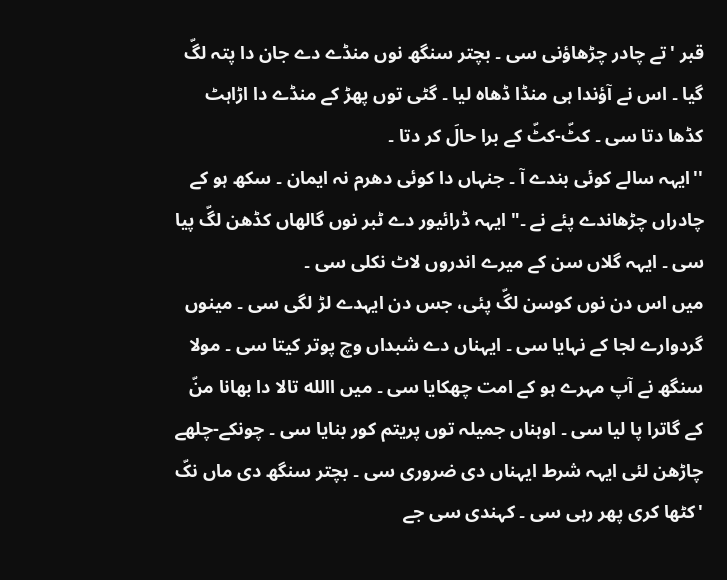قبر 'تے چادر چڑھاؤنی سی ۔ بچتر سنگھ نوں منڈے دے جان دا پتہ لگّ گیا ۔ اس نے آؤندا ہی منڈا ڈھاہ لیا ۔ گٹی توں پھڑ کے منڈے دا اڑاہٹ کڈھا دتا سی ۔ کٹّ-کٹّ کے برا حالَ کر دتا ۔
''ایہہ سالے کوئی بندے آ ۔ جنہاں دا کوئی دھرم نہ ایمان ۔ سکھ ہو کے چادراں چڑھاندے پئے نے ۔" ایہہ ڈرائیور دے ٹبر نوں گالھاں کڈھن لگّ پیا سی ۔ ایہہ گلاں سن کے میرے اندروں لاٹ نکلی سی ۔
میں اس دن نوں کوسن لگّ پئی، جس دن ایہدے لڑ لگی سی ۔ مینوں گردوارے لجا کے نہایا سی ۔ ایہناں دے شبداں وچ پوتر کیتا سی ۔ مولا سنگھ نے آپ مہرے ہو کے امت چھکایا سی ۔ میں االله تالا دا بھانا منّ کے گاترا پا لیا سی ۔ اوہناں جمیلہ توں پریتم کور بنایا سی ۔ چونکے-چلھے چاڑھن لئی ایہہ شرط ایہناں دی ضروری سی ۔ بچتر سنگھ دی ماں نکّ 'کٹھا کری پھر رہی سی ۔ کہندی سی جے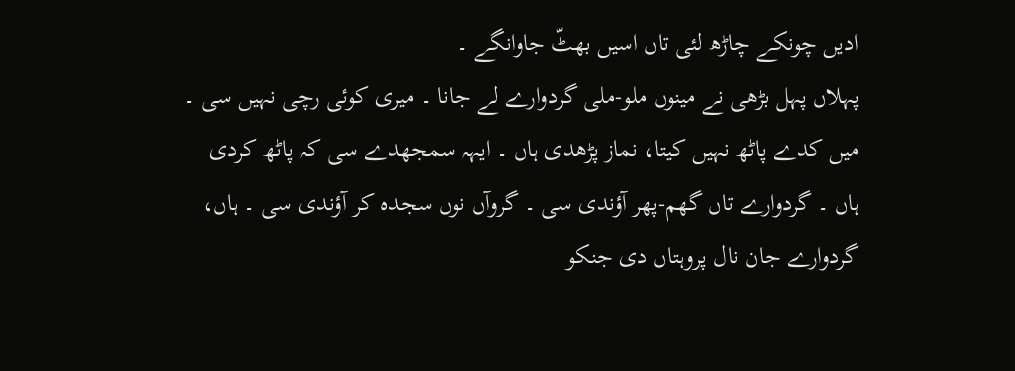ادیں چونکے چاڑھ لئی تاں اسیں بھٹّ جاوانگے ۔
پہلاں پہل بڑھی نے مینوں ملو-ملی گردوارے لے جانا ۔ میری کوئی رچی نہیں سی ۔ میں کدے پاٹھ نہیں کیتا، نماز پڑھدی ہاں ۔ ایہہ سمجھدے سی کہ پاٹھ کردی ہاں ۔ گردوارے تاں گھم-پھر آؤندی سی ۔ گروآں نوں سجدہ کر آؤندی سی ۔ ہاں، گردوارے جان نال پروہتاں دی جنکو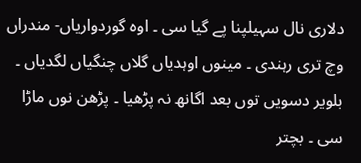دلاری نال سہیلپنا پے گیا سی ۔ اوہ گوردواریاں- مندراں وچ تری رہندی ۔ مینوں اوہدیاں گلاں چنگیاں لگدیاں ۔
بلویر دسویں توں بعد اگانھ نہ پڑھیا ۔ پڑھن نوں ماڑا سی ۔ بچتر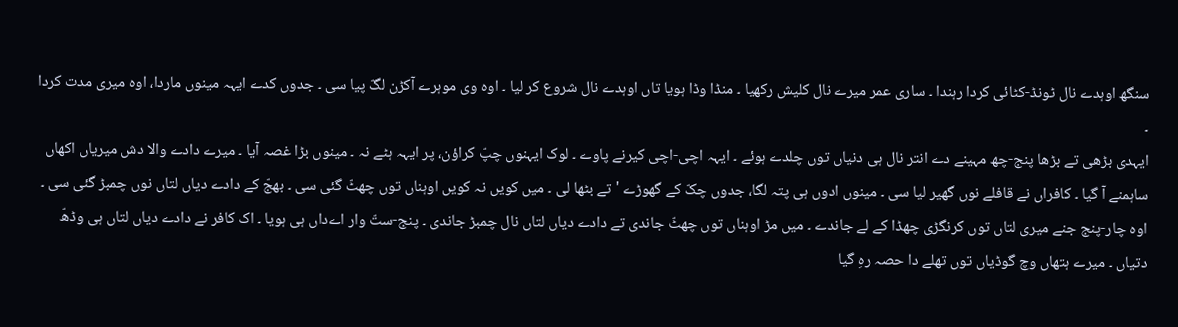سنگھ اوہدے نال ٹونڈ-کٹائی کردا رہندا ۔ ساری عمر میرے نال کلیش رکھیا ۔ منڈا وڈا ہویا تاں اوہدے نال شروع کر لیا ۔ اوہ وی موہرے آکڑن لگّ پیا سی ۔ جدوں کدے ایہہ مینوں ماردا، اوہ میری مدت کردا ۔
ایہدی بڑھی تے بڑھا پنج-چھ مہینے دے انتر نال ہی دنیاں توں چلدے ہوئے ۔ ایہہ اچی-اچی کیرنے پاوے ۔ لوک ایہنوں چپّ کراؤن، پر ایہہ ہٹے نہ ۔ مینوں بڑا غصہ آیا ۔ میرے دادے والا دش میریاں اکھاں ساہمنے آ گیا ۔ کافراں نے قافلے نوں گھیر لیا سی ۔ مینوں ادوں ہی پتہ لگا، جدوں چکّ کے گھوڑے 'تے بٹھا لی ۔ میں کویں نہ کویں اوہناں توں چھٹّ گئی سی ۔ بھجّ کے دادے دیاں لتاں نوں چمبڑ گئی سی ۔ اوہ چار-پنج جنے میری لتاں توں کرنگڑی چھڈا کے لے جاندے ۔ میں مڑ اوہناں توں چھٹّ جاندی تے دادے دیاں لتاں نال چمبڑ جاندی ۔ پنج-ستّ وار اےداں ہی ہویا ۔ اک کافر نے دادے دیاں لتاں ہی وڈھّ دتیاں ۔ میرے ہتھاں وچ گوڈیاں توں تھلے دا حصہ رہِ گیا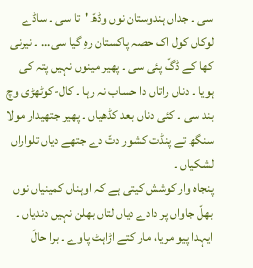سی ۔ جداں ہندوستان نوں وڈھّ 'تا سی ۔ ساڈے لوکاں کول اک حصہ پاکستان رہِ گیا سی... ۔ نیرنی کھا کے ڈگّ پئی سی ۔ پھیر مینوں نہیں پتہ کی ہویا ۔ دناں راتاں دا حساب نہ رہا ۔ کال-کوٹھڑی وچ بند سی ۔ کئی دناں بعد کڈھیاں ۔ پھیر جتھیدار مولا سنگھ تے پنڈت کشور دتّ دے جتھے دیاں تلواراں لشکیاں ۔
پنجاہ وار کوشش کیتی ہے کہ اوہناں کمینیاں نوں بھلّ جاواں پر دادے دیاں لتاں بھلن نہیں دندیاں ۔ ایہدا پیو مریا، مار کتے اڑاہٹ پاوے ۔ برا حالَ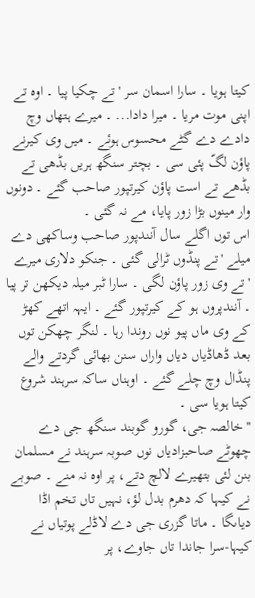کیتا ہویا ۔ سارا اسمان سر 'تے چکیا پیا ۔ اوہ تے اپنی موت مریا ۔ میرا دادا... ۔ میرے ہتھاں وچ دادے دے گٹے محسوس ہوئے ۔ میں وی کیرنے پاؤن لگّ پئی سی ۔ بچتر سنگھ ہریں بڈھی تے بڈھے تے است پاؤن کیرتپور صاحب گئے ۔ دونوں وار مینوں بڑا زور پایا، مے نہ گئی ۔
اس توں اگلے سال آنندپور صاحب وساکھی دے میلے 'تے پنڈوں ٹرالی گئی ۔ جنکو دلاری میرے 'تے وی زور پاؤن لگی ۔ سارا ٹبر میلہ دیکھن تر پیا ۔ آنندپروں ہو کے کیرتپور گئے ۔ ایہہ اتھے کھڑ کے وی ماں پیو نوں روندا رہا ۔ لنگر چھکن توں بعد ڈھاڈیاں دیاں واراں سنن بھائی گردتے والے پنڈال وچ چلے گئے ۔ اوہناں ساکہ سرہند شروع کیتا ہویا سی ۔
''خالصہ جی، گورو گوبند سنگھ جی دے چھوٹے صاحبزادیاں نوں صوبہ سرہند نے مسلمان بنن لئی بتھیرے لالچ دتے، پر اوہ نہ منے ۔ صوبے نے کیہا کہ دھرم بدل لؤ، نہیں تاں تخم اڈا دیاںگا ۔ ماتا گزری جی دے لاڈلے پوتیاں نے کیہا-سرا جاندا تاں جاوے، پر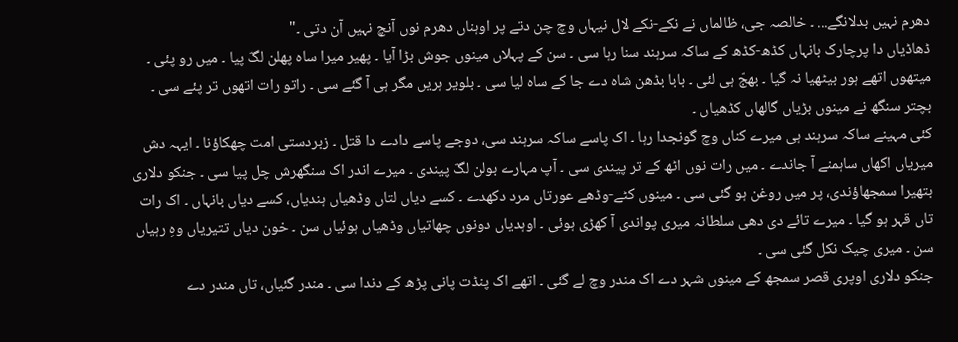دھرم نہیں بدلانگے... ۔ خالصہ جی، ظالماں نے نکے-نکے لال نیہاں وچ چن دتے پر اوہناں دھرم نوں آنچ نہیں آن دتی ۔"
ڈھاڈیاں دا پرچارک بانہاں کڈھ-کڈھ کے ساکہ سرہند سنا رہا سی ۔ سن کے پہلاں مینوں جوش بڑا آیا ۔ پھیر میرا ساہ پھلن لگّ پیا ۔ میں رو پئی ۔ میتھوں اتھے ہور بیٹھیا نہ گیا ۔ بھجّ ہی لئی ۔ بابا بڈھن شاہ دے جا کے ساہ لیا سی ۔ بلویر ہریں مگر ہی آ گئے سی ۔ راتو رات اتھوں تر پئے سی ۔ بچتر سنگھ نے مینوں بڑیاں گالھاں کڈھیاں ۔
کئی مہینے ساکہ سرہند ہی میرے کناں وچ گونجدا رہا ۔ اک پاسے ساکہ سرہند سی، دوجے پاسے دادے دا قتل ۔ زبردستی امت چھکاؤنا ۔ ایہہ دش میریاں اکھاں ساہمنے آ جاندے ۔ میں رات نوں اٹھ کے تر پیندی سی ۔ آپ مہارے بولن لگّ پیندی ۔ میرے اندر اک سنگھرش چل پیا سی ۔ جنکو دلاری بتھیرا سمجھاؤندی، پر میں روغن ہو گئی سی ۔ مینوں کٹے-وڈھے عورتاں مرد دکھدے ۔ کسے دیاں لتاں وڈھیاں ہندیاں، کسے دیاں بانہاں ۔ اک رات تاں قہر ہو گیا ۔ میرے تائے دی دھی سلطانہ میری پواندی آ کھڑی ہوئی ۔ اوہدیاں دونوں چھاتیاں وڈھیاں ہوئیاں سن ۔ خون دیاں تتیریاں وہِ رہیاں سن ۔ میری چیک نکل گئی سی ۔
جنکو دلاری اوپری قصر سمجھ کے مینوں شہر دے اک مندر وچ لے گئی ۔ اتھے اک پنڈت پانی پڑھ کے دندا سی ۔ مندر گئیاں، تاں مندر دے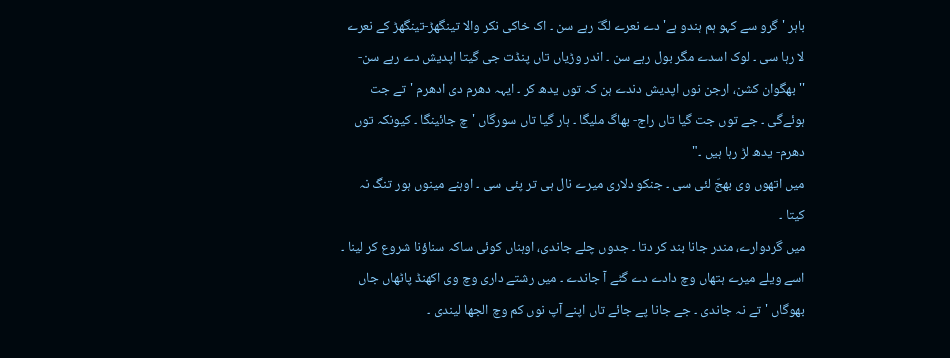باہر 'گرو سے کہو ہم ہندو ہے' دے نعرے لگّ رہے سن ۔ اک خاکی نکر والا تینگھڑ-تینگھڑ کے نعرے لا رہا سی ۔ لوک اسدے مگر بول رہے سن ۔ اندر وڑیاں تاں پنڈت جی گیتا اپدیش دے رہے سن-
''بھگوان کشن، ارجن نوں اپدیش دندے ہن کہ توں یدھ کر ۔ ایہہ دھرم دی ادھرم 'تے جت ہوئےگی ۔ جے توں جت گیا تاں راج- بھاگ ملیگا ۔ ہار گیا تاں سورگاں 'چ جائینگا ۔ کیونکہ توں دھرم- یدھ لڑ رہا ہیں ۔"
میں اتھوں وی بھجّ لئی سی ۔ جنکو دلاری میرے نال ہی تر پئی سی ۔ اوہنے مینوں ہور تنگ نہ کیتا ۔
میں گردوارے، مندر جانا بند کر دتا ۔ جدوں چلے جاندی، اوہناں کوئی ساکہ سناؤنا شروع کر لینا ۔ اسے ویلے میرے ہتھاں وچ دادے دے گٹے آ جاندے ۔ میں رشتے داری وچ وی اکھنڈ پاٹھاں جاں بھوگاں 'تے نہ جاندی ۔ جے جانا پے جائے تاں اپنے آپ نوں کم وچ الجھا لیندی ۔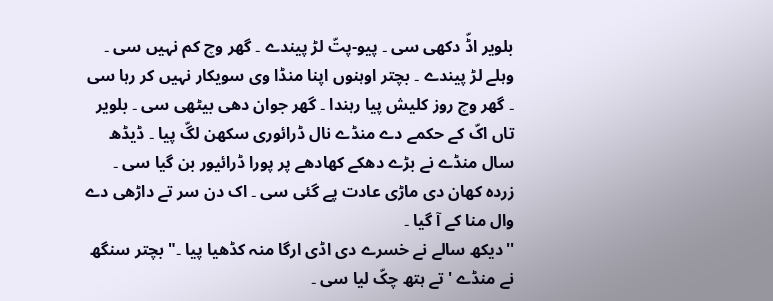بلویر اڈّ دکھی سی ۔ پیو-پتّ لڑ پیندے ۔ گھر وچ کم نہیں سی ۔ وہلے لڑ پیندے ۔ بچتر اوہنوں اپنا منڈا وی سویکار نہیں کر رہا سی ۔ گھر وچ روز کلیش پیا رہندا ۔ گھر جوان دھی بیٹھی سی ۔ بلویر تاں اکّ کے حکمے دے منڈے نال ڈرائوری سکھن لگّ پیا ۔ ڈیڈھ سال منڈے نے بڑے دھکے کھادھے پر پورا ڈرائیور بن گیا سی ۔ زردہ کھان دی ماڑی عادت پے گئی سی ۔ اک دن سر تے داڑھی دے وال منا کے آ گیا ۔
''دیکھ سالے نے خسرے دی اڈی ارگا منہ کڈھیا پیا ۔" بچتر سنگھ نے منڈے 'تے ہتھ چکّ لیا سی ۔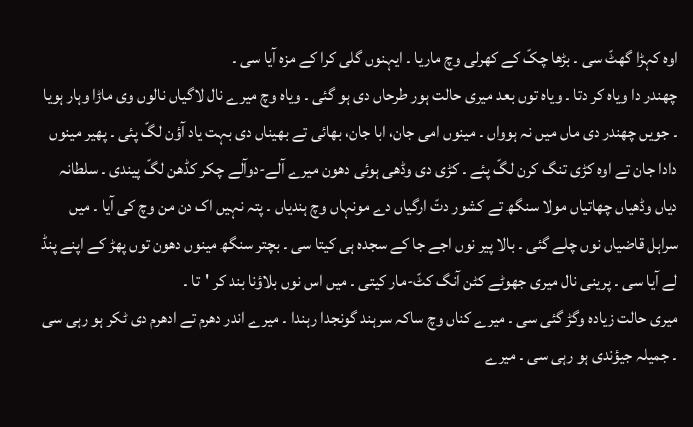اوہ کہڑا گھٹّ سی ۔ بڑھا چکّ کے کھرلی وچ ماریا ۔ ایہنوں گلی کرا کے مزہ آیا سی ۔
چھندر دا ویاہ کر دتا ۔ ویاہ توں بعد میری حالت ہور طرحاں دی ہو گئی ۔ ویاہ وچ میرے نال لاگیاں نالوں وی ماڑا وہار ہویا ۔ جویں چھندر دی ماں میں نہ ہوواں ۔ مینوں امی جان، ابا جان، بھائی تے بھیناں دی بہت یاد آؤن لگّ پئی ۔ پھیر مینوں دادا جان تے اوہ کڑی تنگ کرن لگّ پئے ۔ کڑی دی وڈھی ہوئی دھون میرے آلے-دوآلے چکر کڈھن لگّ پیندی ۔ سلطانہ دیاں وڈھیاں چھاتیاں مولا سنگھ تے کشور دتّ ارگیاں دے مونہاں وچ ہندیاں ۔ پتہ نہیں اک دن من وچ کی آیا ۔ میں سراہل قاضیاں نوں چلے گئی ۔ بالا پیر نوں اجے جا کے سجدہ ہی کیتا سی ۔ بچتر سنگھ مینوں دھون توں پھڑ کے اپنے پنڈ لے آیا سی ۔ پرینی نال میری جھوٹے کٹن آنگ کٹّ-مار کیتی ۔ میں اس نوں بلاؤنا بند کر 'تا ۔
میری حالت زیادہ وگڑ گئی سی ۔ میرے کناں وچ ساکہ سرہند گونجدا رہندا ۔ میرے اندر دھرم تے ادھرم دی ٹکر ہو رہی سی ۔ جمیلہ جیؤندی ہو رہی سی ۔ میرے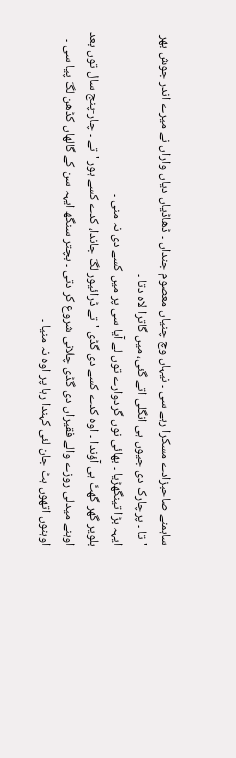ساہمنے صاحبزادے مسکرا رہے سی ۔ نیہاں وچ چنیاں معصوم جنداں ۔ ڈھاڈیاں دیاں واراں نے میرے اندر جوش بھر 'تا ۔ پرچارک دی جیوں ہی انگلی اتے گئی، میں گاترا لاہ دتا ۔
ایہہ بڑا تینگھڑیا ۔ بھائی نوں گردوارے توں لے آیا سی پر میں کسے دی نہ منی ۔
بلویر گھر گھٹّ ہی آؤندا ۔ اوہ کدے کسے دی گڈی 'تے ڈرائیور لگّ جاندا، کدے کسے ہور 'تے ۔ چار-پنج سال توں بعد اوہنے میدلی روزے والے فقیراں دی گڈی چلانی شروع کر دتی ۔ بچتر سنگھ ایہہ سن کے گالھاں کڈھن لگّ پیا سی ۔ اوہنوں اتھوں ہٹ جان لئی کہندا رہا پر اوہ نہ منیا ۔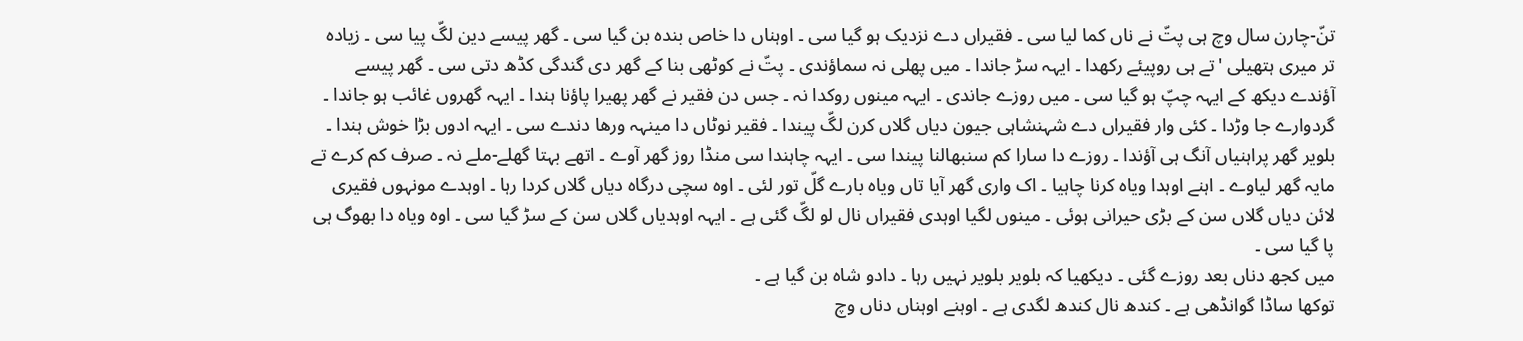تنّ-چارن سال وچ ہی پتّ نے ناں کما لیا سی ۔ فقیراں دے نزدیک ہو گیا سی ۔ اوہناں دا خاص بندہ بن گیا سی ۔ گھر پیسے دین لگّ پیا سی ۔ زیادہ تر میری ہتھیلی 'تے ہی روپیئے رکھدا ۔ ایہہ سڑ جاندا ۔ میں پھلی نہ سماؤندی ۔ پتّ نے کوٹھی بنا کے گھر دی گندگی کڈھ دتی سی ۔ گھر پیسے آؤندے دیکھ کے ایہہ چپّ ہو گیا سی ۔ میں روزے جاندی ۔ ایہہ مینوں روکدا نہ ۔ جس دن فقیر نے گھر پھیرا پاؤنا ہندا ۔ ایہہ گھروں غائب ہو جاندا ۔ گردوارے جا وڑدا ۔ کئی وار فقیراں دے شہنشاہی جیون دیاں گلاں کرن لگّ پیندا ۔ فقیر نوٹاں دا مینہہ ورھا دندے سی ۔ ایہہ ادوں بڑا خوش ہندا ۔
بلویر گھر پراہنیاں آنگ ہی آؤندا ۔ روزے دا سارا کم سنبھالنا پیندا سی ۔ ایہہ چاہندا سی منڈا روز گھر آوے ۔ اتھے بہتا گھلے-ملے نہ ۔ صرف کم کرے تے مایہ گھر لیاوے ۔ اہنے اوہدا ویاہ کرنا چاہیا ۔ اک واری گھر آیا تاں ویاہ بارے گلّ تور لئی ۔ اوہ سچی درگاہ دیاں گلاں کردا رہا ۔ اوہدے مونہوں فقیری لائن دیاں گلاں سن کے بڑی حیرانی ہوئی ۔ مینوں لگیا اوہدی فقیراں نال لو لگّ گئی ہے ۔ ایہہ اوہدیاں گلاں سن کے سڑ گیا سی ۔ اوہ ویاہ دا بھوگ ہی پا گیا سی ۔
میں کجھ دناں بعد روزے گئی ۔ دیکھیا کہ بلویر بلویر نہیں رہا ۔ دادو شاہ بن گیا ہے ۔
توکھا ساڈا گوانڈھی ہے ۔ کندھ نال کندھ لگدی ہے ۔ اوہنے اوہناں دناں وچ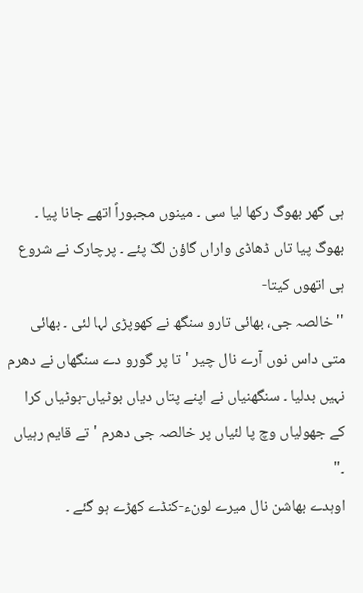ہی گھر بھوگ رکھا لیا سی ۔ مینوں مجبوراً اتھے جانا پیا ۔ بھوگ پیا تاں ڈھاڈی واراں گاؤن لگّ پئے ۔ پرچارک نے شروع ہی اتھوں کیتا-
''خالصہ جی، بھائی تارو سنگھ نے کھوپڑی لہا لئی ۔ بھائی متی داس نوں آرے نال چیر 'تا پر گورو دے سنگھاں نے دھرم نہیں بدلیا ۔ سنگھنیاں نے اپنے پتاں دیاں بوٹیاں-بوٹیاں کرا کے جھولیاں وچ پا لئیاں پر خالصہ جی دھرم 'تے قایم رہیاں ۔"
اوہدے بھاشن نال میرے لونء-کنڈے کھڑے ہو گئے ۔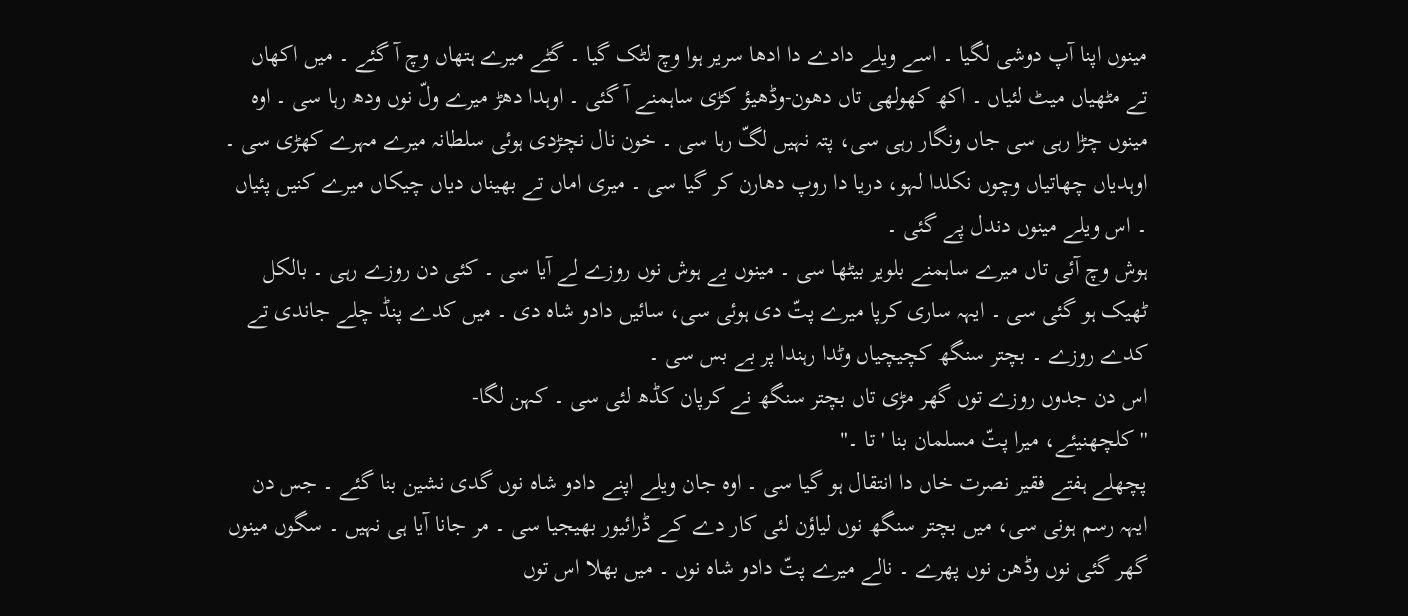مینوں اپنا آپ دوشی لگیا ۔ اسے ویلے دادے دا ادھا سریر ہوا وچ لٹک گیا ۔ گٹے میرے ہتھاں وچ آ گئے ۔ میں اکھاں تے مٹھیاں میٹ لئیاں ۔ اکھ کھولھی تاں دھون-وڈھیؤ کڑی ساہمنے آ گئی ۔ اوہدا دھڑ میرے ولّ نوں ودھ رہا سی ۔ اوہ مینوں چڑا رہی سی جاں ونگار رہی سی، پتہ نہیں لگّ رہا سی ۔ خون نال نچڑدی ہوئی سلطانہ میرے مہرے کھڑی سی ۔ اوہدیاں چھاتیاں وچوں نکلدا لہو، دریا دا روپ دھارن کر گیا سی ۔ میری اماں تے بھیناں دیاں چیکاں میرے کنیں پئیاں ۔ اس ویلے مینوں دندل پے گئی ۔
ہوش وچ آئی تاں میرے ساہمنے بلویر بیٹھا سی ۔ مینوں بے ہوش نوں روزے لے آیا سی ۔ کئی دن روزے رہی ۔ بالکل ٹھیک ہو گئی سی ۔ ایہہ ساری کرپا میرے پتّ دی ہوئی سی، سائیں دادو شاہ دی ۔ میں کدے پنڈ چلے جاندی تے کدے روزے ۔ بچتر سنگھ کچیچیاں وٹدا رہندا پر بے بس سی ۔
اس دن جدوں روزے توں گھر مڑی تاں بچتر سنگھ نے کرپان کڈھ لئی سی ۔ کہن لگا-
''کلچھنیئے، میرا پتّ مسلمان بنا 'تا ۔"
پچھلے ہفتے فقیر نصرت خاں دا انتقال ہو گیا سی ۔ اوہ جان ویلے اپنے دادو شاہ نوں گدی نشین بنا گئے ۔ جس دن ایہہ رسم ہونی سی، میں بچتر سنگھ نوں لیاؤن لئی کار دے کے ڈرائیور بھیجیا سی ۔ مر جانا آیا ہی نہیں ۔ سگوں مینوں گھر گئی نوں وڈھن نوں پھرے ۔ نالے میرے پتّ دادو شاہ نوں ۔ میں بھلا اس توں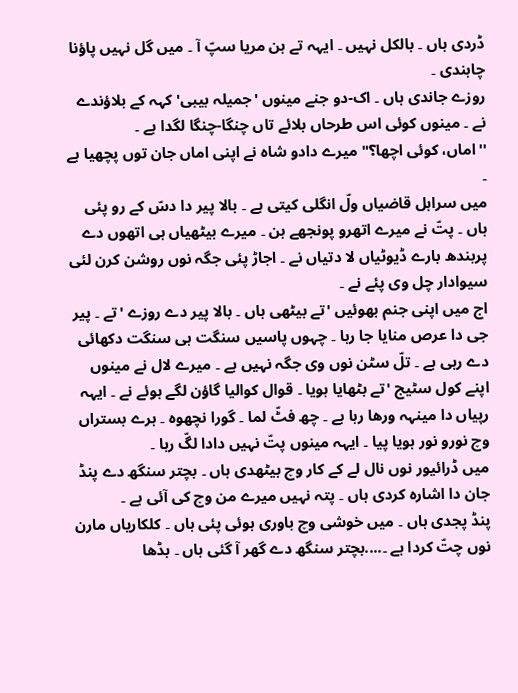ڈردی ہاں ۔ بالکل نہیں ۔ ایہہ تے ہن مریا سپّ آ ۔ میں گل نہیں پاؤنا چاہندی ۔
روزے جاندی ہاں ۔ اک-دو جنے مینوں 'جمیلہ بیبی' کہہ کے بلاؤندے نے ۔ مینوں کوئی اس طرحاں بلائے تاں چنگا-چنگا لگدا ہے ۔
''اماں، کوئی اچھا؟" میرے دادو شاہ نے اپنی اماں جان توں پچھیا ہے ۔
میں سراہل قاضیاں ولّ انگلی کیتی ہے ۔ بالا پیر دا دسّ کے رو پئی ہاں ۔ پتّ نے میرے اتھرو پونجھے ہن ۔ میرے بیٹھیاں ہی اتھوں دے پربندھ بارے ڈیوٹیاں لا دتیاں نے ۔ اجاڑ پئی جگہ نوں روشن کرن لئی سیوادار چل وی پئے نے ۔
اج میں اپنی جنم بھوئیں 'تے بیٹھی ہاں ۔ بالا پیر دے روزے 'تے ۔ پیر جی دا عرص منایا جا رہا ۔ چہوں پاسیں سنگت ہی سنگت دکھائی دے رہی ہے ۔ تلّ سٹن نوں وی جگہ نہیں ہے ۔ میرے لال نے مینوں اپنے کول سٹیج 'تے بٹھایا ہویا ۔ قوال کوالیا گاؤن لگے ہوئے نے ۔ ایہہ رپیاں دا مینہہ ورھا رہا ہے ۔ چھ فٹّ لما ۔ گورا نچھوہ ۔ ہرے بستراں وچ نورو نور ہویا پیا ۔ ایہہ مینوں پتّ نہیں دادا لگّ رہا ۔
میں ڈرائیور نوں نال لے کے کار وچ بیٹھدی ہاں ۔ بچتر سنگھ دے پنڈ جان دا اشارہ کردی ہاں ۔ پتہ نہیں میرے من وچ کی آئی ہے ۔
پنڈ پجدی ہاں ۔ میں خوشی وچ باوری ہوئی پئی ہاں ۔ کلکاریاں مارن نوں چتّ کردا ہے ۔....بچتر سنگھ دے گھر آ گئی ہاں ۔ بڈھا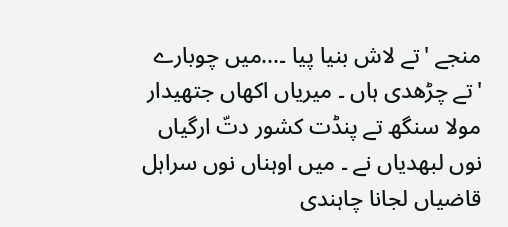منجے 'تے لاش بنیا پیا ۔...میں چوبارے 'تے چڑھدی ہاں ۔ میریاں اکھاں جتھیدار مولا سنگھ تے پنڈت کشور دتّ ارگیاں نوں لبھدیاں نے ۔ میں اوہناں نوں سراہل قاضیاں لجانا چاہندی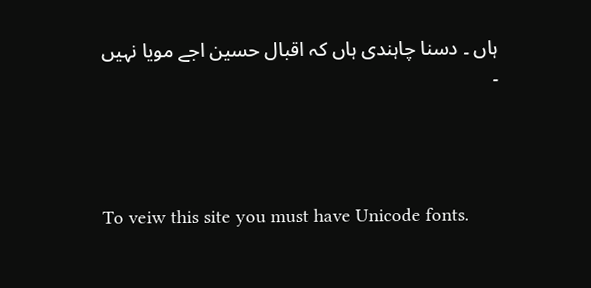ہاں ۔ دسنا چاہندی ہاں کہ اقبال حسین اجے مویا نہیں ۔




To veiw this site you must have Unicode fonts.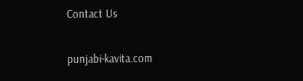Contact Us

punjabi-kavita.com